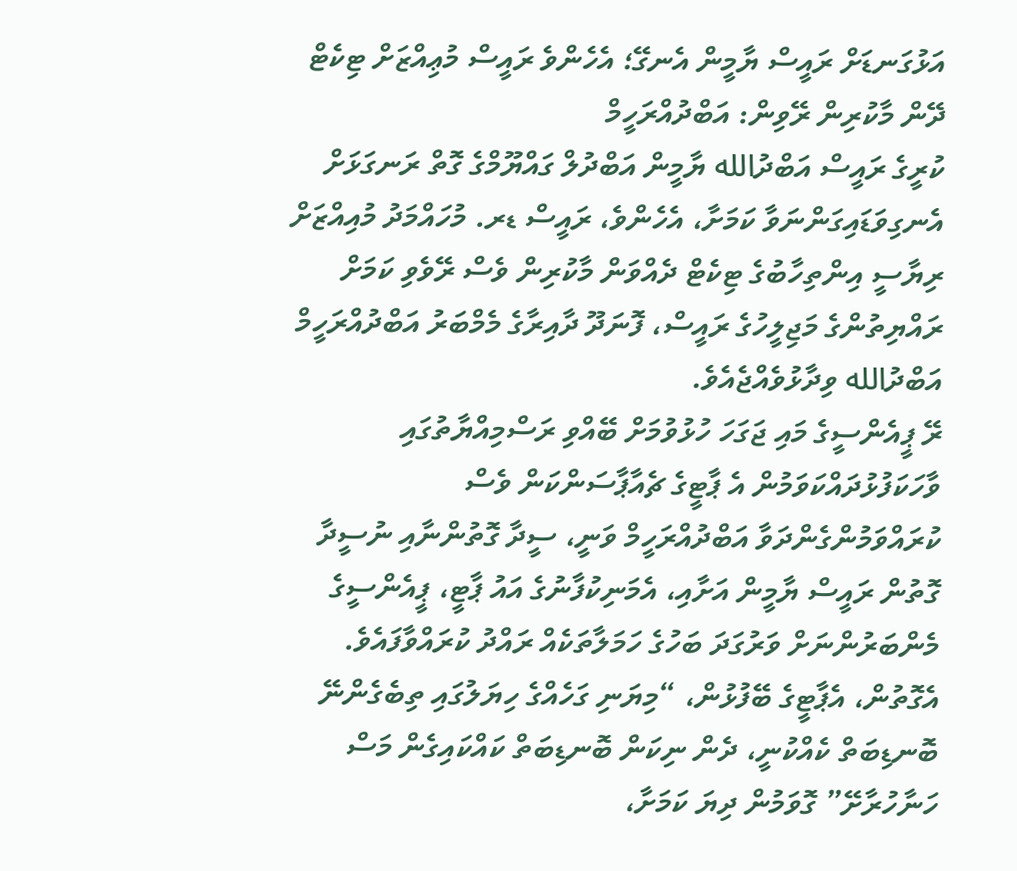އަޅުގަނޑަށް ރައީސް ޔާމީން އެނގޭ؛ އެހެންވެ ރައީސް މުޢިއްޒަށް ޓިކެޓް ދޭން މާކުރިން ރޭވިން: އަބްދުއްރަހީމް
ކުރީގެ ރައީސް އަބްދުالله ޔާމީން އަބްދުލް ގައްޔޫމްގެ ގޮތް ރަނގަޅަށް އެނގިވަޑައިގަންނަވާ ކަމަށާ، އެހެންވެ، ރައީސް ޑރ. މުހައްމަދު މުއިއްޒަށް ރިޔާސީ އިންތިހާބުގެ ޓިކެޓް ދެއްވަން މާކުރިން ވެސް ރޭވެވި ކަމަށް ރައްޔިތުންގެ މަޖިލީހުގެ ރައީސް، ފޮނަދޫ ދާއިރާގެ މެމްބަރު އަބްދުއްރަހީމް އަބްދުالله ވިދާޅުވެއްޖެއެވެ.
ރޭ ޕީއެންސީގެ މައި ޖަގަހަ ހުޅުވުމަށް ބޭއްވި ރަސްމިއްޔާތުގައި ވާހަކަފުޅުދައްކަވަމުން އެ ޕާޓީގެ ޗެއާޕާސަންކަން ވެސް ކުރައްވަމުންގެންދަވާ އަބްދުއްރަހީމް ވަނީ، ސީދާ ގޮތުންނާއި ނުސީދާ ގޮތުން ރައީސް ޔާމީން އަށާއި، އެމަނިކުފާނުގެ އައު ޕާޓީ، ޕީއެންސީގެ މެންބަރުންނަށް ވަރުގަދަ ބަހުގެ ހަމަލާތަކެއް ރައްދު ކުރައްވާފައެވެ.
އެގޮތުން، އެޕާޓީގެ ބޭފުޅުން، “މިޔަނި ގަހެއްގެ ހިޔަލުގައި ތިބެގެންނޭ ބޮނޑިބަތް ކެއްކުނީ، ދެން ނިކަން ބޮނޑިބަތް ކައްކައިގެން މަސް ހަނާހުރާށޭ” ގޮވަމުން ދިޔަ ކަމަށާ،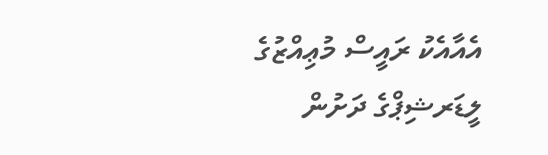އެއާއެކު ރައީސް މުޢިއްޒުގެ ލީޑަރޝިޕްގެ ދަށުން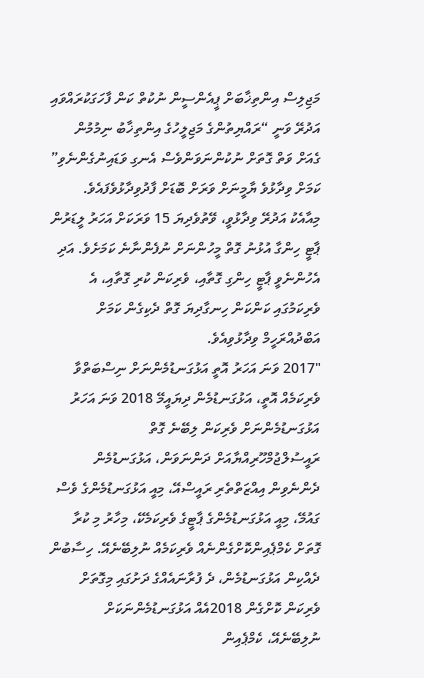މަޖިލިސް އިންތިޚާބަށް ޕީއެންސީން ނުކުތް ކަން ފާހަގަކުރައްވައި އަދުރޭ ވަނީ “ރައްޔިތުންގެ މަޖިލީހުގެ އިންތިޚާބު ނިމުމުން ގެއަށް ވަތް ގޮތަށް ނުކުންނަވަންވެސް އެނގި ވަޑައިނުގެންނެވި” ކަމަށް ވިދާޅުވެ ޔާމީނަށް ވަރަށް ބޮޑަށް ފާދުވިދާޅުވެފައެވެ.
މިއާއެކު އަދުރޭ ވިދާޅުވީ، ވޭތުވެދިޔަ 15 ވަރަކަށް އަހަރު ލީޑަރުން ޕާޓީ ހިންގާ އުޅުނު ގޮތް މީހުންނަށް ނުފެންނާނެ ކަމަށެވެ. އަދި އެހުންނެވީ ޕާޓީ ހިންގި ގޮތާއި، ވެރިކަން ކުރި ގޮތާއި، އެ ވެރިކަމުގައި ކަންކަން ހިނގާދިޔަ ގޮތް ދެކިގެން ކަމަށް އަބްދުއްރަހީމް ވިދާޅުވިއެވެ.
"2017 ވަނަ އަހަރު އޮތީ އަޅުގަނޑުމެންނަށް ނިސްބަތްވާ ވެރިކަމެއް އޮތީ، އަޅުގަނޑުމެން ދިޔައީމޭ 2018 ވަނަ އަހަރު އަޅުގަނޑުމެންނަށް ވެރިކަން ލިބޭނެ ގޮތް ރައީސުލްޖުމްހޫރިއްޔާއަށް ދަންނަވަން، އަޅުގަނޑުމެން ދެންނެވިން އިއްޒަތްތެރި ރައީސްއޭ، މިއީ އަޅުގަނޑުމެންގެ ވެސް ގައުމޭ، މިއީ އަޅުގަނޑުމެންގެ ޕާޓީގެ ވެރިކަމެކޭ، މިހާރު މި ކުރާ ގޮތަށް ކެމްޕެއިންކޮށްގެންނެއް ވެރިކަމެއް ނުލިބޭނެއޭ. ހިސާބުން ދެއްކިން އަޅުގަނޑުމެން، ދެ ފުރާނައެއްގެ ދަށުގައި މިގޮތަށް ވެރިކަން ކޮށްގެން 2018އެއް އަޅުގަނޑުމެންނަކަށް ނުލިބޭނެއޭ، ކެމްޕެއިން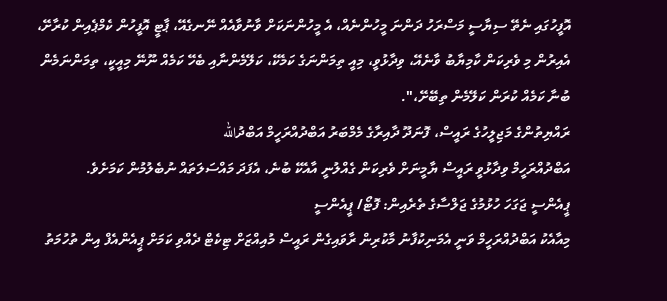އޮފީހުގައި ނެތޭ ސިޔާސީ މަސްރަހު ދަންނަ މީހުންނެއް، އެ މީހުންނަކަށް ވާނުވާއެއް ނޭނގެއޭ، ޕާޓީ އޮފީހުން ކެމްޕެއިން ކުރާށޭ، އެއިރުން މި ވެރިކަން ކާމިޔާބު ވާނެއޭ، ވިދާޅުވީ، މިއީ ތިމަންނަގެ ކަމެކޭ، ކަލޭމެންނާއި ބެހޭ ކަމެއް ނޫނޭ މިއީކީ، ތިމަންނަމެން ބުނާ ކަމެއް ކުރަން ކަލޭމެން ތިބޭށޭ،".
ރައްޔިތުންގެ މަޖިލީހުގެ ރައީސް، ފޮނަދޫ ދާއިރާގެ މެމްބަރު އަބްދުއްރަހީމް އަބްދުالله
އަބްދުއްރަހީމް ވިދާޅުވީ ރައީސް ޔާމީނަށް ވެރިކަން ގެއްލުނީ އާއެކޭ ބުނެ، އެފަދަ މައްސަލަތައް ނުބެލުމުން ކަމަށެވެ.
ޕީއެންސީ ޖަގަހަ ހުޅުމުގެ ޖަލްސާގެ ތެރެއިން: ފޮޓޯ/ ޕީއެންސީ
މިއާއެކު އަބްދުއްރަހީމް ވަނީ އެމަނިކުފާނު މާކުރިން ރާވައިގެން ރައީސް މުއިއްޒަށް ޓިކެޓް ދެއްވި ކަމަށް ޕީއެންއެފް އިން ތުހުމަތު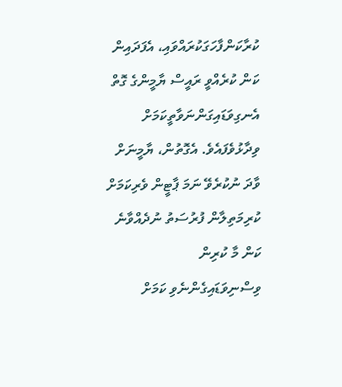ކުރާކަންފާހަގަކުރައްވައި، އެފަދައިން ކަން ކުރެއްވީ ރައީސް ޔާމީންގެ ގޮތް އެނގިވަޑައިގަންނަވާތީކަމަށް ވިދާޅުވެފައެވެ. އެގޮތުން، ޔާމީނަށް ވާދަ ނުކުރެވޭ ނަމަ ޕާޓީން ވެރިކަމަށް ކުރިމަތިލާން ފުރުސަތު ނުދެއްވާނެ ކަން މާ ކުރިން ވިސްނިވަޑައިގެންނެވި ކަމަށް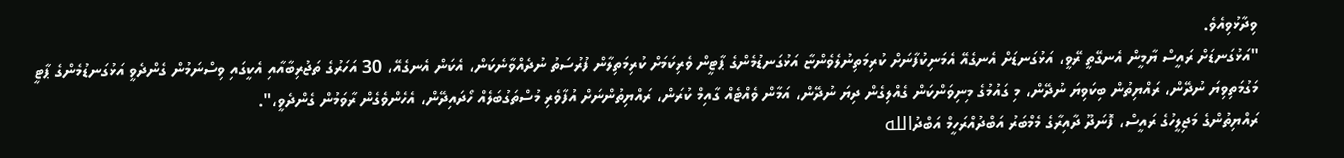ވިދާޅުވިއެވެ.
"އަޅުގަނޑަށް ރައީސް ޔާމީން އެނގޭތީ ރޭވީ، އަޅުގަނޑަށް އެނގެއޭ އެމަނިކުފާނަށް ކުރިމަތިނުލެވެންޏާ އަޅުގަނޑުމެންގެ ޕާޓީން ވެރިކަމަށް ކުރިމަތިލާން ފުރުސަތު ނުދެއްވާނެކަން، އެކަން އެނގެއޭ، 30 އަހަރުގެ ތަޖުރިބާއާއި އެކީގައި ވިސްނަމުން ގެންދެވީ އަޅުގަނޑުމެންގެ ޕާޓީ މަގުމަތިވިޔަ ނުދޭން، ރައްޔިތުން ބިކަވިޔަ ނުދޭން، މި ގައުމުގެ މިނިވަންކަން ގެއްލިގެން ދިޔަ ނުދޭން، އަމާން ވެއްޓެއް ގާއިމް ކުރަން، ރައްޔިތުންނަށް އުފާވެރި މުސްތަގުބަލެއް ހޯދައިދޭން، އެހެންވެގެން ރާވަމުން ގެންދެވީ،".
ރައްޔިތުންގެ މަޖިލީހުގެ ރައީސް، ފޮނަދޫ ދާއިރާގެ މެމްބަރު އަބްދުއްރަހީމް އަބްދުالله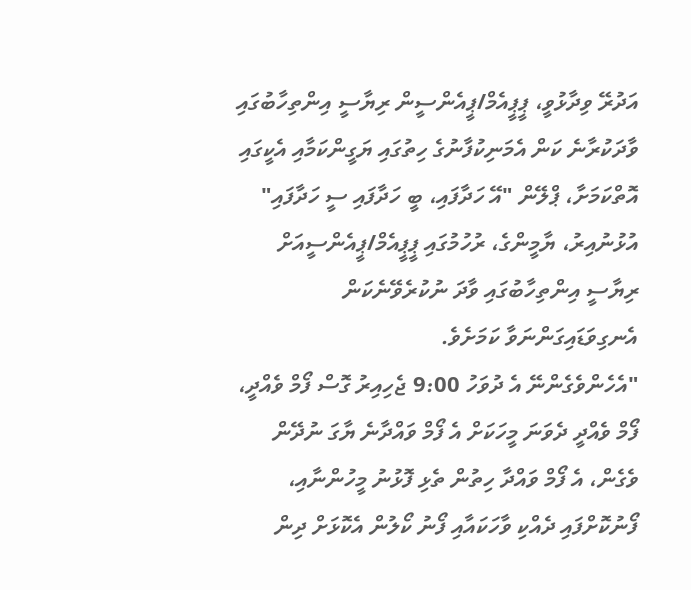އަދުރޭ ވިދާޅުވީ، ޕީޕީއެމް/ޕީއެންސީން ރިޔާސީ އިންތިހާބުގައި ވާދަކުރާނެ ކަން އެމަނިކުފާނުގެ ހިތުގައި ޔަގީންކަމާއި އެކީގައި އޮތްކަމަށާ، ޕްލޭން "އޭ ހަދާފައި، ބީ ހަދާފައި ސީ ހަދާފައި" އުޅުނުއިރު، ޔާމީންގެ، ރުހުމުގައި ޕީޕީއެމް/ޕީއެންސީއަށް ރިޔާސީ އިންތިހާބުގައި ވާދަ ނުކުރެވޭނެކަން އެނގިވަޑައިގަންނަވާ ކަމަށެވެ.
"އެހެންވެގެންނޭ އެ ދުވަހު 9:00 ޖެހިއިރު ގޮސް ފޯމް ވެއްދީ، ފޯމް ވެއްދީ ދެވަނަ މީހަކަށް އެ ފޯމް ވައްދާނެ ޔާގަ ނުދޭން ވެގެން، އެ ފޯމް ވައްދާ ހިތުން ތެޅި ފޮޅުނު މީހުންނާއި، ފޯނުކޮށްފައި ދެއްކި ވާހަކައާއި ފޯނު ކޯލުން އެކޮޅަށް ދިން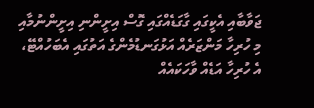ޖަވާބާއި އެކީގައި ގާގަޑެއްގައި ގޮސް އިށީންނި އިށީންނުމާއި މި ހުރިހާ މަންޒަރެއް އަޅުގަނޑުމެންގެ އަތުގައި އެބަހުއްޓޭ، އެ ހުރިހާ އަޑެއް ވާހަކައެއް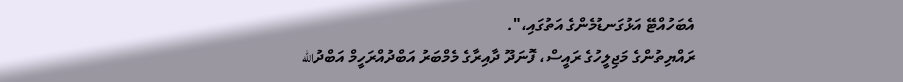އެބަހުއްޓޭ އަޅުގަނޑުމެންގެ އަތުގައި،".
ރައްޔިތުންގެ މަޖިލީހުގެ ރައީސް، ފޮނަދޫ ދާއިރާގެ މެމްބަރު އަބްދުއްރަހީމް އަބްދުالله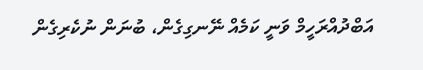އަބްދުއްރަހީމް ވަނީ ކަމެއް ނޭނގިގެން، ބުނަން ނުކެރިގެން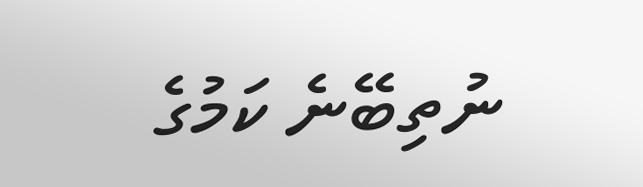ނުތިބޭނެ ކަމުގެ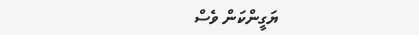ޔަގީންކަން ވެސް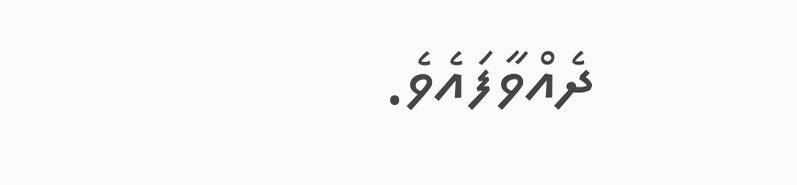ދެއްވާފައެވެ.